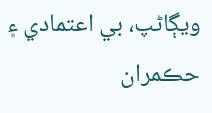ويڳاڻپ، بي اعتمادي ۽ حڪمران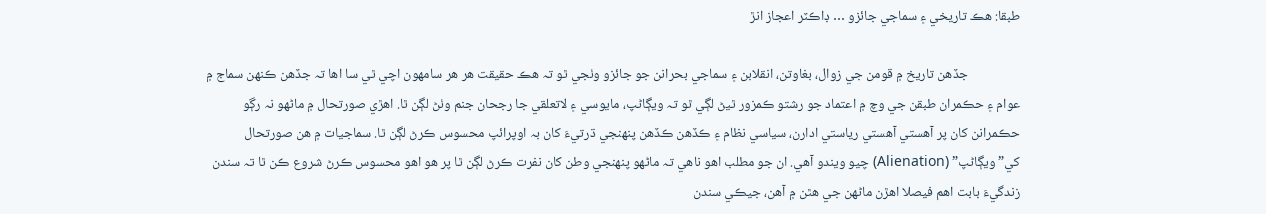طبقا: هڪ تاريخي ۽ سماجي جائزو … ڊاڪٽر اعجاز انڙ

                 جڏهن تاريخ ۾ قومن جي زوال، بغاوتن، انقلابن ۽ سماجي بحرانن جو جائزو وٺجي ٿو تہ هڪ حقيقت هر هر سامهون اچي ٿي سا اها تہ جڏهن ڪنهن سماج ۾ عوام ۽ حڪمران طبقن جي وچ ۾ اعتماد جو رشتو ڪمزور ٿيڻ لڳي ٿو تہ ويڳاڻپ، مايوسي ۽ لاتعلقي جا رجحان جنم وٺڻ لڳن ٿا. اهڙي صورتحال ۾ ماڻهو نہ رڳو حڪمرانن کان پر آهستي آهستي رياستي ادارن، سياسي نظام ۽ ڪڏهن ڪڏهن پنهنجي ڌرتيءَ کان بہ اوپرائپ محسوس ڪرڻ لڳن ٿا. سماجيات ۾ هن صورتحال کي”ويڳاڻپ” (Alienation) چيو ويندو آهي. ان جو مطلب اهو ناهي تہ ماڻهو پنهنجي وطن کان نفرت ڪرڻ لڳن ٿا پر هو اهو محسوس ڪرڻ شروع ڪن ٿا تہ سندن زندگيءَ بابت اهم فيصلا اهڙن ماڻهن جي هٿن ۾ آهن، جيڪي سندن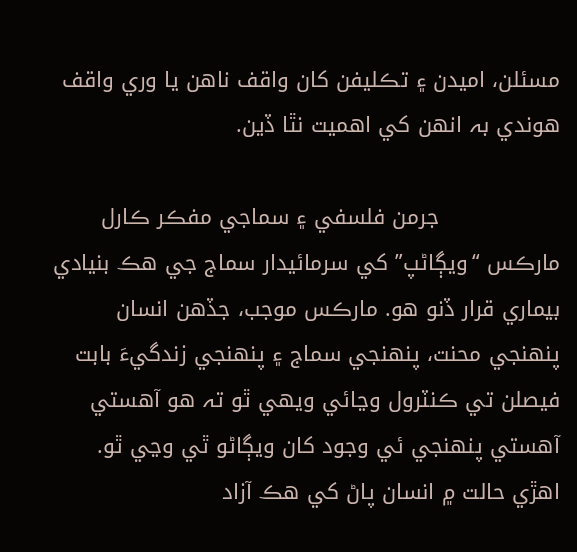مسئلن، اميدن ۽ تڪليفن کان واقف ناهن يا وري واقف هوندي بہ انهن کي اهميت نٿا ڏين.

                 جرمن فلسفي ۽ سماجي مفڪر ڪارل مارڪس “ويڳاڻپ” کي سرمائيدار سماج جي هڪ بنيادي بيماري قرار ڏنو هو. مارڪس موجب، جڏهن انسان پنهنجي محنت، پنهنجي سماج ۽ پنهنجي زندگيءَ بابت فيصلن تي ڪنٽرول وڃائي ويهي ٿو تہ هو آهستي آهستي پنهنجي ئي وجود کان ويڳاڻو ٿي وڃي ٿو. اهڙي حالت ۾ انسان پاڻ کي هڪ آزاد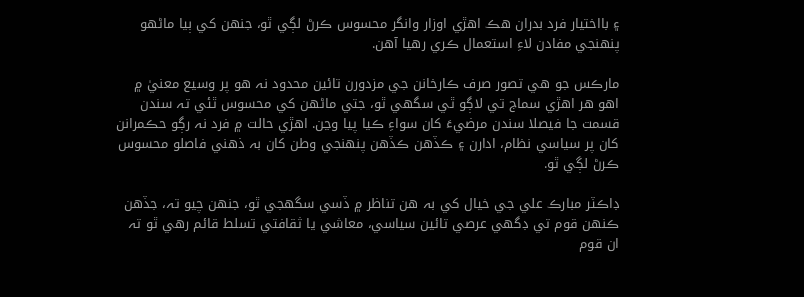۽ بااختيار فرد بدران هڪ اهڙي اوزار وانگر محسوس ڪرڻ لڳي ٿو، جنهن کي ٻيا ماڻهو پنهنجي مفادن لاءِ استعمال ڪري رهيا آهن.

مارڪس جو هي تصور صرف ڪارخانن جي مزدورن تائين محدود نہ هو پر وسيع معنيٰ ۾ اهو هر اهڙي سماج تي لاڳو ٿي سگهي ٿو، جتي ماڻهن کي محسوس ٿئي تہ سندن قسمت جا فيصلا سندن مرضيءَ کان سواءِ ڪيا پيا وڃن. اهڙي حالت ۾ فرد نہ رڳو حڪمرانن کان پر سياسي نظام، ادارن ۽ ڪڏهن ڪڏهن پنهنجي وطن کان بہ ذهني فاصلو محسوس ڪرڻ لڳي ٿو.

ڊاڪٽر مبارڪ علي جي خيال کي بہ هن تناظر ۾ ڏسي سگهجي ٿو، جنهن چيو تہ، جڏهن ڪنهن قوم تي ڊگهي عرصي تائين سياسي، معاشي يا ثقافتي تسلط قائم رهي ٿو تہ ان قوم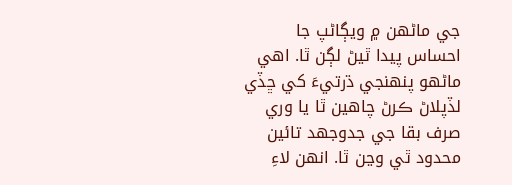جي ماڻهن ۾ ويڳاڻپ جا احساس پيدا ٿيڻ لڳن ٿا. اهي ماڻهو پنهنجي ڌرتيءَ کي ڇڏي لڏپلاڻ ڪرڻ چاهين ٿا يا وري صرف بقا جي جدوجهد تائين محدود ٿي وڃن ٿا. انهن لاءِ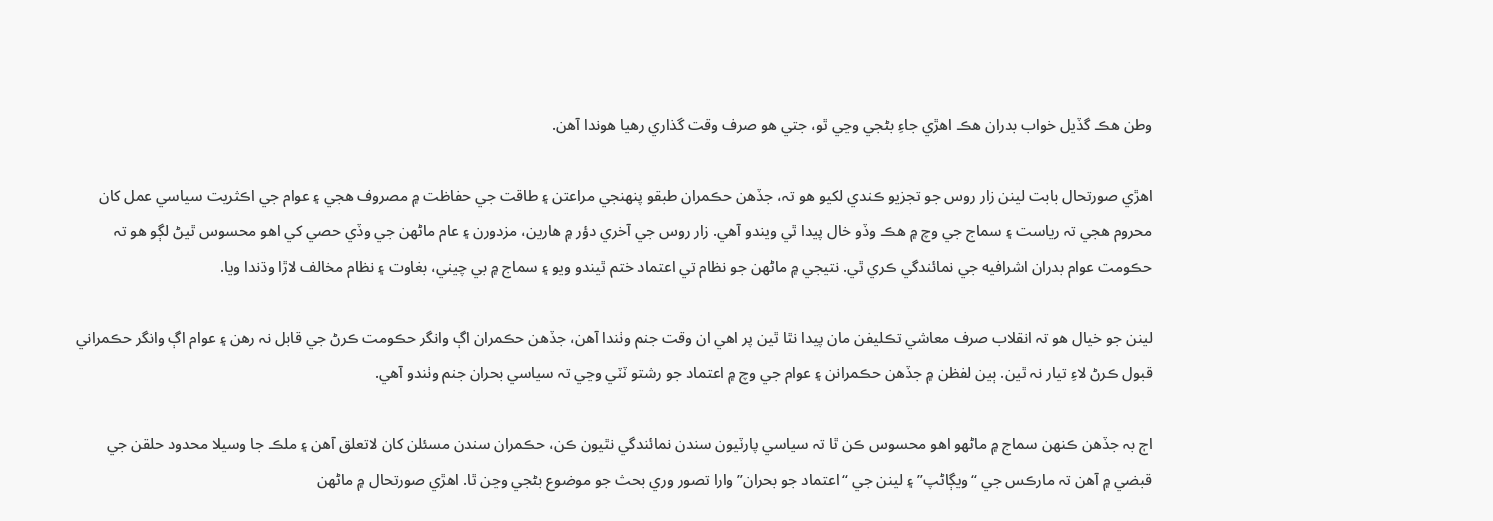وطن هڪ گڏيل خواب بدران هڪ اهڙي جاءِ بڻجي وڃي ٿو، جتي هو صرف وقت گذاري رهيا هوندا آهن.

اهڙي صورتحال بابت لينن زار روس جو تجزيو ڪندي لکيو هو تہ، جڏهن حڪمران طبقو پنهنجي مراعتن ۽ طاقت جي حفاظت ۾ مصروف هجي ۽ عوام جي اڪثريت سياسي عمل کان محروم هجي تہ رياست ۽ سماج جي وچ ۾ هڪ وڏو خال پيدا ٿي ويندو آهي. زار روس جي آخري دؤر ۾ هارين، مزدورن ۽ عام ماڻهن جي وڏي حصي کي اهو محسوس ٿيڻ لڳو هو تہ حڪومت عوام بدران اشرافيه جي نمائندگي ڪري ٿي. نتيجي ۾ ماڻهن جو نظام تي اعتماد ختم ٿيندو ويو ۽ سماج ۾ بي چيني، بغاوت ۽ نظام مخالف لاڙا وڌندا ويا.

لينن جو خيال هو تہ انقلاب صرف معاشي تڪليفن مان پيدا نٿا ٿين پر اهي ان وقت جنم وٺندا آهن، جڏهن حڪمران اڳ وانگر حڪومت ڪرڻ جي قابل نہ رهن ۽ عوام اڳ وانگر حڪمراني قبول ڪرڻ لاءِ تيار نہ ٿين. ٻين لفظن ۾ جڏهن حڪمرانن ۽ عوام جي وچ ۾ اعتماد جو رشتو ٽٽي وڃي تہ سياسي بحران جنم وٺندو آهي.

اڄ بہ جڏهن ڪنهن سماج ۾ ماڻهو اهو محسوس ڪن ٿا تہ سياسي پارٽيون سندن نمائندگي نٿيون ڪن، حڪمران سندن مسئلن کان لاتعلق آهن ۽ ملڪ جا وسيلا محدود حلقن جي قبضي ۾ آهن تہ مارڪس جي “ويڳاڻپ” ۽ لينن جي “اعتماد جو بحران” وارا تصور وري بحث جو موضوع بڻجي وڃن ٿا. اهڙي صورتحال ۾ ماڻهن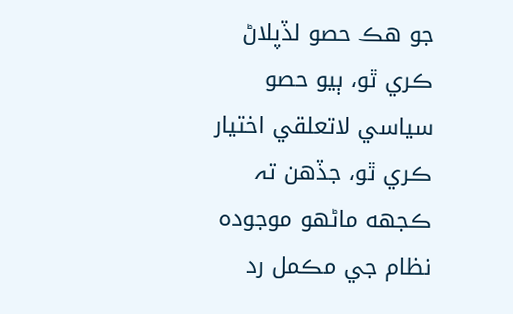جو هڪ حصو لڏپلاڻ ڪري ٿو، ٻيو حصو سياسي لاتعلقي اختيار ڪري ٿو، جڏهن تہ ڪجهه ماڻهو موجوده نظام جي مڪمل رد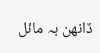ڏانهن بہ مائل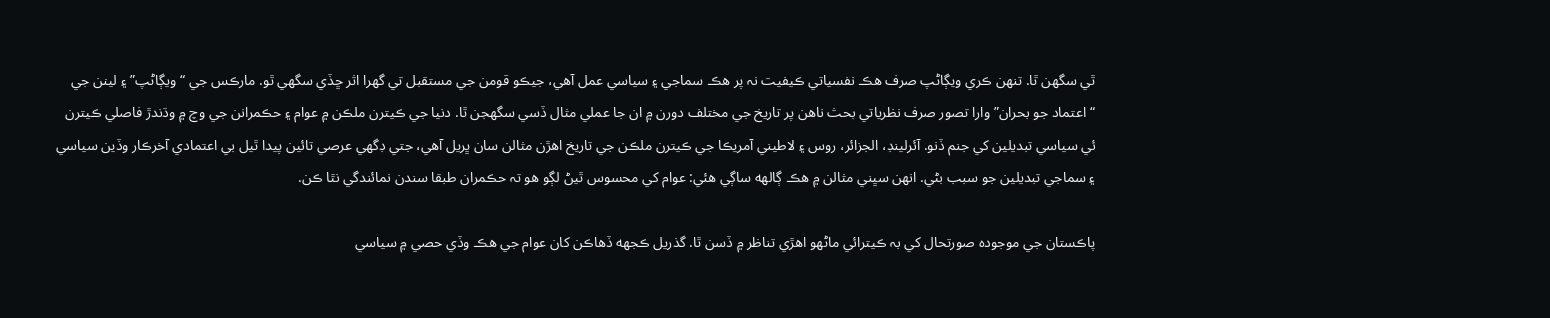ٿي سگهن ٿا. تنهن ڪري ويڳاڻپ صرف هڪ نفسياتي ڪيفيت نہ پر هڪ سماجي ۽ سياسي عمل آهي، جيڪو قومن جي مستقبل تي گهرا اثر ڇڏي سگهي ٿو. مارڪس جي “ويڳاڻپ” ۽ لينن جي “اعتماد جو بحران” وارا تصور صرف نظرياتي بحث ناهن پر تاريخ جي مختلف دورن ۾ ان جا عملي مثال ڏسي سگهجن ٿا. دنيا جي ڪيترن ملڪن ۾ عوام ۽ حڪمرانن جي وچ ۾ وڌندڙ فاصلي ڪيترن ئي سياسي تبديلين کي جنم ڏنو. آئرلينڊ، الجزائر، روس ۽ لاطيني آمريڪا جي ڪيترن ملڪن جي تاريخ اهڙن مثالن سان ڀريل آهي، جتي ڊگهي عرصي تائين پيدا ٿيل بي اعتمادي آخرڪار وڏين سياسي ۽ سماجي تبديلين جو سبب بڻي. انهن سڀني مثالن ۾ هڪ ڳالهه ساڳي هئي: عوام کي محسوس ٿيڻ لڳو هو تہ حڪمران طبقا سندن نمائندگي نٿا ڪن.

پاڪستان جي موجوده صورتحال کي بہ ڪيترائي ماڻهو اهڙي تناظر ۾ ڏسن ٿا. گذريل ڪجهه ڏهاڪن کان عوام جي هڪ وڏي حصي ۾ سياسي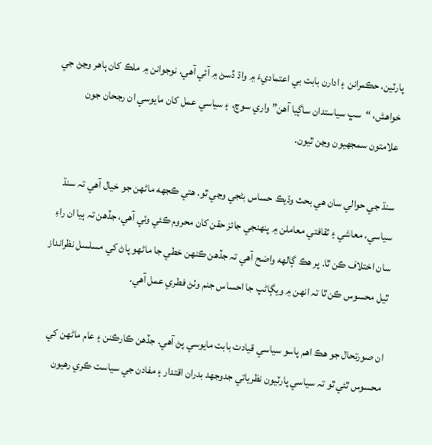پارٽين، حڪمرانن ۽ ادارن بابت بي اعتماديءَ ۾ واڌ ڏسڻ ۾ آئي آهي. نوجوانن ۾ ملڪ کان ٻاهر وڃڻ جي خواهش، “سڀ سياستدان ساڳيا آهن” واري سوچ، ۽ سياسي عمل کان مايوسي ان رجحان جون علامتون سمجهيون وڃن ٿيون.

سنڌ جي حوالي سان هي بحث وڌيڪ حساس بڻجي وڃي ٿو. هتي ڪجهه ماڻهن جو خيال آهي تہ سنڌ سياسي، معاشي ۽ ثقافتي معاملن ۾ پنهنجي جائز حقن کان محروم ڪئي وئي آهي، جڏهن تہ ٻيا ان راءِ سان اختلاف ڪن ٿا. پر هڪ ڳالهه واضح آهي تہ جڏهن ڪنهن خطي جا ماڻهو پاڻ کي مسلسل نظرانداز ٿيل محسوس ڪن ٿا تہ انهن ۾ ويڳاڻپ جا احساس جنم وٺڻ فطري عمل آهي.

ان صورتحال جو هڪ اهم پاسو سياسي قيادت بابت مايوسي پڻ آهي. جڏهن ڪارڪنن ۽ عام ماڻهن کي محسوس ٿئي ٿو تہ سياسي پارٽيون نظرياتي جدوجهد بدران اقتدار ۽ مفادن جي سياست ڪري رهيون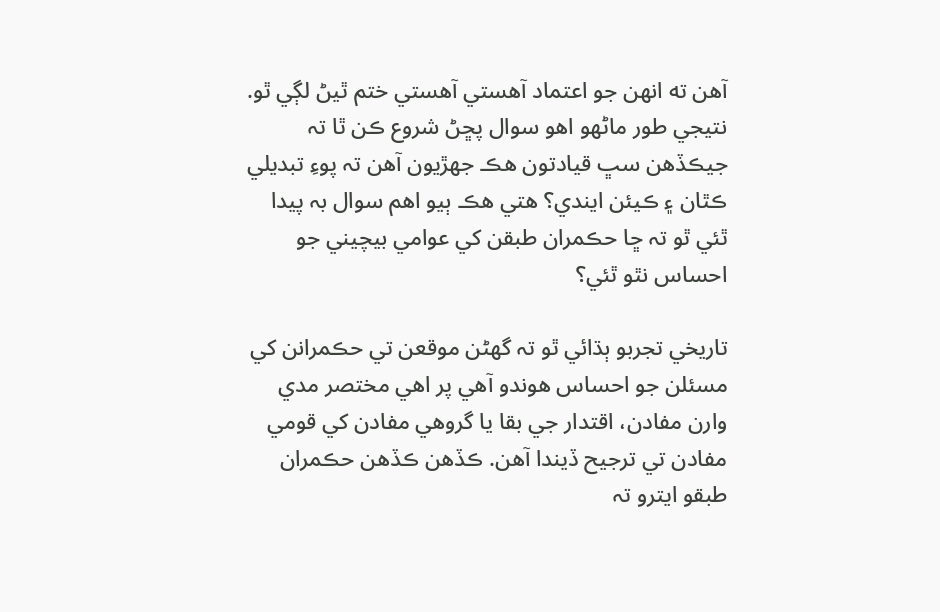آهن ته انهن جو اعتماد آهستي آهستي ختم ٿيڻ لڳي ٿو. نتيجي طور ماڻهو اهو سوال پڇڻ شروع ڪن ٿا تہ جيڪڏهن سڀ قيادتون هڪ جهڙيون آهن تہ پوءِ تبديلي ڪٿان ۽ ڪيئن ايندي؟ هتي هڪ ٻيو اهم سوال بہ پيدا ٿئي ٿو تہ ڇا حڪمران طبقن کي عوامي بيچيني جو احساس نٿو ٿئي؟

تاريخي تجربو ٻڌائي ٿو تہ گهڻن موقعن تي حڪمرانن کي مسئلن جو احساس هوندو آهي پر اهي مختصر مدي وارن مفادن، اقتدار جي بقا يا گروهي مفادن کي قومي مفادن تي ترجيح ڏيندا آهن. ڪڏهن ڪڏهن حڪمران طبقو ايترو تہ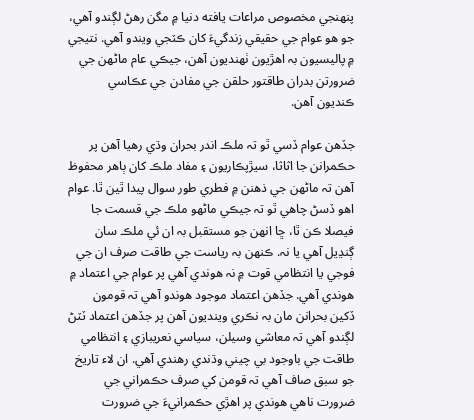پنهنجي مخصوص مراعات يافته دنيا ۾ مگن رهڻ لڳندو آهي، جو هو عوام جي حقيقي زندگيءَ کان ڪٽجي ويندو آهي. نتيجي ۾ پاليسيون بہ اهڙيون ٺهنديون آهن، جيڪي عام ماڻهن جي ضرورتن بدران طاقتور حلقن جي مفادن جي عڪاسي ڪنديون آهن.

جڏهن عوام ڏسي ٿو تہ ملڪ اندر بحران وڌي رهيا آهن پر حڪمرانن جا اثاثا، سيڙپڪاريون ۽ مفاد ملڪ کان ٻاهر محفوظ آهن تہ ماڻهن جي ذهنن ۾ فطري طور سوال پيدا ٿين ٿا. عوام اهو ڏسڻ چاهي ٿو تہ جيڪي ماڻهو ملڪ جي قسمت جا فيصلا ڪن ٿا، ڇا انهن جو مستقبل بہ ان ئي ملڪ سان ڳنڍيل آهي يا نہ. ڪنهن بہ رياست جي طاقت صرف ان جي فوجي يا انتظامي قوت ۾ نہ هوندي آهي پر عوام جي اعتماد ۾ هوندي آهي. جڏهن اعتماد موجود هوندو آهي تہ قومون ڏکين بحرانن مان بہ نڪري وينديون آهن پر جڏهن اعتماد ٽٽڻ لڳندو آهي تہ معاشي وسيلن، سياسي نعريبازي ۽ انتظامي طاقت جي باوجود بي چيني وڌندي رهندي آهي. ان لاء تاريخ جو سبق صاف آهي تہ قومن کي صرف حڪمراني جي ضرورت ناهي هوندي پر اهڙي حڪمرانيءَ جي ضرورت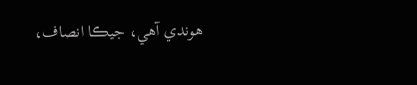هوندي آهي، جيڪا انصاف،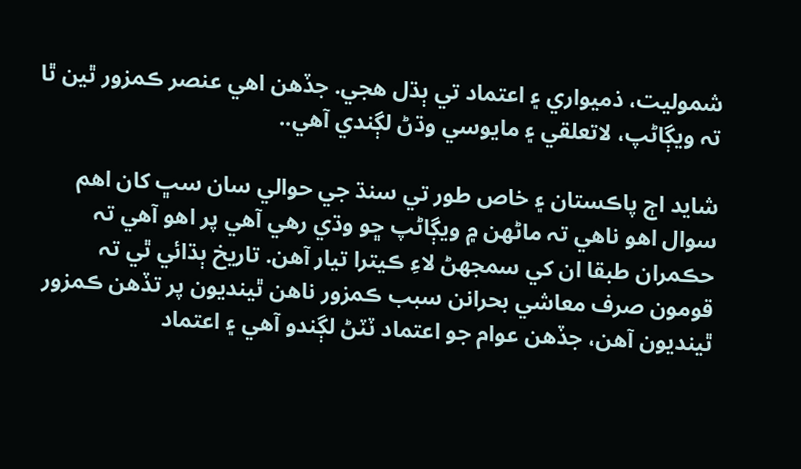شموليت، ذميواري ۽ اعتماد تي ٻڌل هجي. جڏهن اهي عنصر ڪمزور ٿين ٿا تہ ويڳاڻپ، لاتعلقي ۽ مايوسي وڌڻ لڳندي آهي..

شايد اڄ پاڪستان ۽ خاص طور تي سنڌ جي حوالي سان سڀ کان اهم سوال اهو ناهي تہ ماڻهن ۾ ويڳاڻپ ڇو وڌي رهي آهي پر اهو آهي تہ حڪمران طبقا ان کي سمجهڻ لاءِ ڪيترا تيار آهن. تاريخ ٻڌائي ٿي تہ قومون صرف معاشي بحرانن سبب ڪمزور ناهن ٿينديون پر تڏهن ڪمزور ٿينديون آهن، جڏهن عوام جو اعتماد ٽٽڻ لڳندو آهي ۽ اعتماد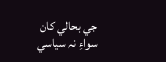جي بحالي کان سواءِ نہ سياسي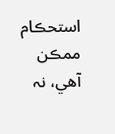استحڪام ممڪن آهي، نہ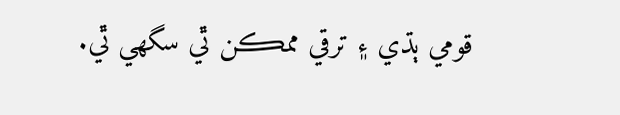قومي ٻڌي ۽ ترقي ممڪن ٿي سگهي ٿي.